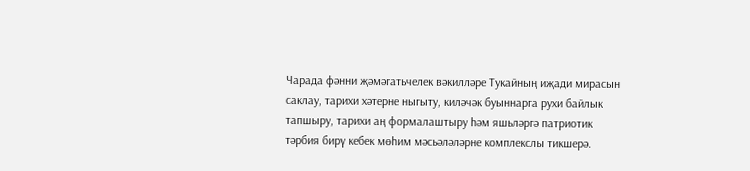Чарада фәнни җәмәгатьчелек вәкилләре Тукайның иҗади мирасын саклау, тарихи хәтерне ныгыту, киләчәк буыннарга рухи байлык тапшыру, тарихи аң формалаштыру һәм яшьләргә патриотик тәрбия бирү кебек мөһим мәсьәләләрне комплекслы тикшерә.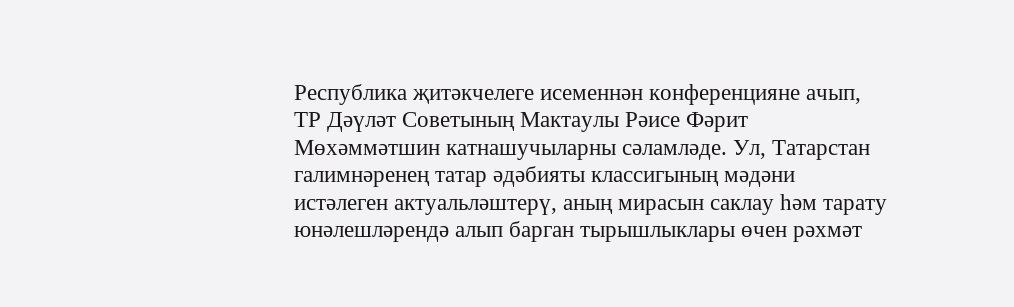Республика җитәкчелеге исеменнән конференцияне ачып, ТР Дәүләт Советының Мактаулы Рәисе Фәрит Мөхәммәтшин катнашучыларны сәламләде. Ул, Татарстан галимнәренең татар әдәбияты классигының мәдәни истәлеген актуальләштерү, аның мирасын саклау һәм тарату юнәлешләрендә алып барган тырышлыклары өчен рәхмәт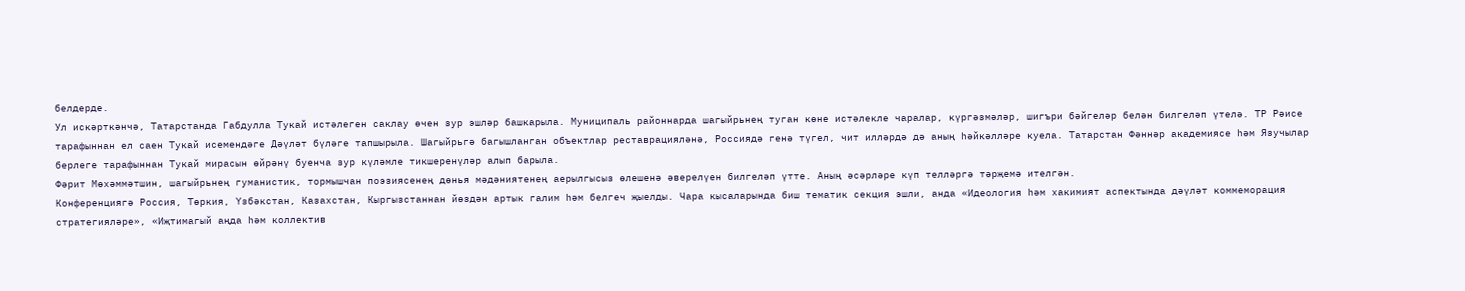белдерде.
Ул искәрткәнчә, Татарстанда Габдулла Тукай истәлеген саклау өчен зур эшләр башкарыла. Муниципаль районнарда шагыйрьнең туган көне истәлекле чаралар, күргәзмәләр, шигъри бәйгеләр белән билгеләп үтелә. ТР Рәисе тарафыннан ел саен Тукай исемендәге Дәүләт бүләге тапшырыла. Шагыйрьгә багышланган объектлар реставрацияләнә, Россиядә генә түгел, чит илләрдә дә аның һәйкәлләре куела. Татарстан Фәннәр академиясе һәм Язучылар берлеге тарафыннан Тукай мирасын өйрәнү буенча зур күләмле тикшеренүләр алып барыла.
Фәрит Мөхәммәтшин, шагыйрьнең гуманистик, тормышчан поэзиясенең дөнья мәдәниятенең аерылгысыз өлешенә әверелүен билгеләп үтте. Аның әсәрләре күп телләргә тәрҗемә ителгән.
Конференциягә Россия, Төркия, Үзбәкстан, Казахстан, Кыргызстаннан йөздән артык галим һәм белгеч җыелды. Чара кысаларында биш тематик секция эшли, анда «Идеология һәм хакимият аспектында дәүләт коммеморация стратегияләре», «Иҗтимагый аңда һәм коллектив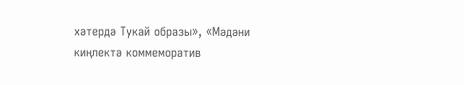хәтердә Тукай образы», «Мәдәни киңлектә коммеморатив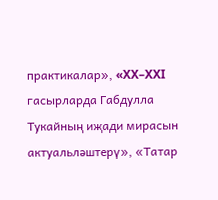практикалар», «XX–XXI гасырларда Габдулла Тукайның иҗади мирасын актуальләштерү», «Татар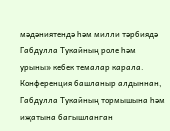мәдәниятендә һәм милли тәрбиядә Габдулла Тукайның роле һәм урыны» кебек темалар карала.
Конференция башланыр алдыннан, Габдулла Тукайның тормышына һәм иҗатына багышланган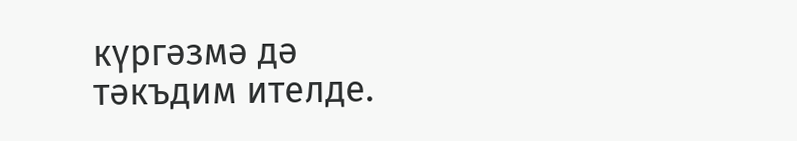күргәзмә дә тәкъдим ителде.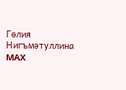Гөлия Нигъмәтуллина
MAX